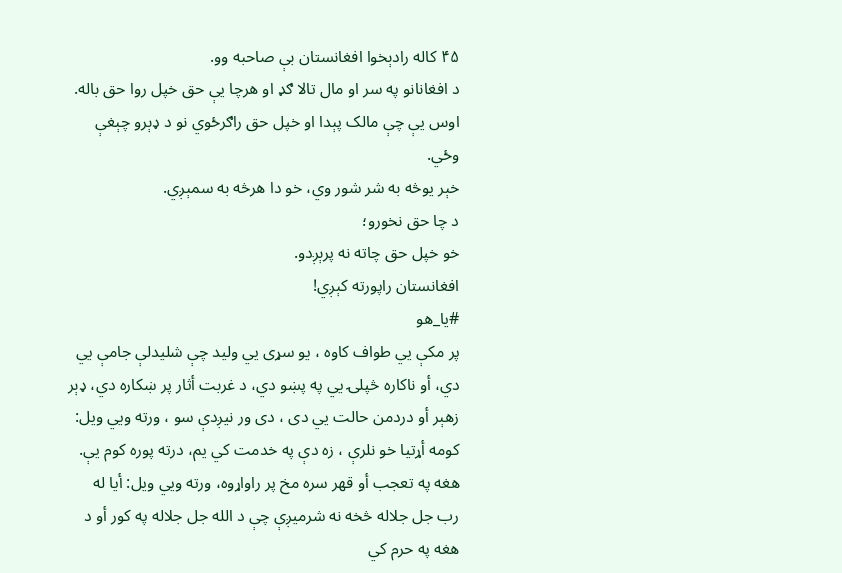۴۵ کاله رادېخوا افغانستان بې صاحبه وو.
د افغانانو په سر او مال تالا ګډ او هرچا یې حق خپل روا حق باله.
اوس یې چې مالک پېدا او خپل حق راګرځوي نو د ډېرو چېغې وځي.
خېر یوڅه به شر شور وي، خو دا هرڅه به سمېږي.
د چا حق نخورو؛
خو خپل حق چاته نه پرېږدو.
افغانستان راپورته کېږي!
#یا_هو
پر مکې یي طواف کاوه ، یو سړی یي ولید چې شلیدلې جامې یي دي، أو ناکاره څپلۍ یي په پښو دي، د غربت أثار پر ښکاره دي، ډېر زهېر أو دردمن حالت یي دی ، دی ور نیږدې سو ، ورته ویي ویل: کومه أړتیا خو نلرې ، زه دې په خدمت کي یم، درته پوره کوم یې.
هغه په تعجب أو قهر سره مخ پر راواړوه، ورته ویي ویل: أیا له رب جل جلاله څخه نه شرمیږې چې د الله جل جلاله په کور أو د هغه په حرم کي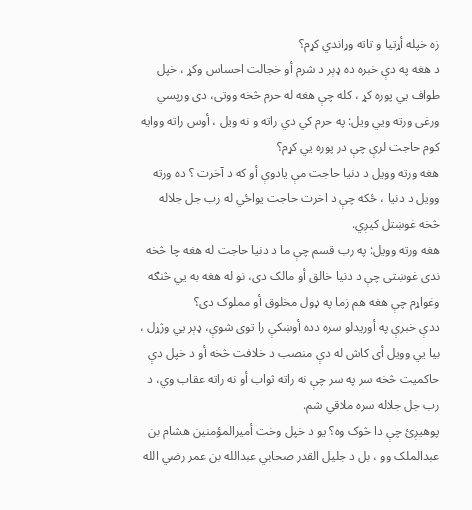زه خپله أړتیا و تاته وړاندي کړم؟
د هغه په دې خبره ده ډېر د شرم أو خجالت احساس وکړ ، خپل طواف یي پوره کړ ، کله چې هغه له حرم څخه ووتی، دی ورپسي ورغی ورته ویي ویل: په حرم کي دي راته و نه ویل ، أوس راته ووایه کوم حاجت لرې چې در پوره یي کړم؟
هغه ورته وویل د دنیا حاجت مې یادوې أو که د آخرت ؟ ده ورته وویل د دنیا ، ځکه چې د اخرت حاجت یواځي له رب جل جلاله څخه غوښتل کیږي.
هغه ورته وویل: په رب قسم چې ما د دنیا حاجت له هغه چا څخه ندی غوښتی چې د دنیا خالق أو مالک دی، نو له هغه به یي څنګه وغواړم چې هغه هم زما په ډول مخلوق أو مملوک دی؟
ددې خبرې په أوریدلو سره دده أوښکې را توی شوې، ډېر یي وژړل ، بیا یي وویل أی کاش له دې منصب د خلافت څخه أو د خپل دې حاکمیت څخه سر په سر چې نه راته ثواب أو نه راته عقاب وي، د رب جل جلاله سره ملاقي شم.
پوهیږئ چې دا څوک وه؟ یو د خپل وخت أمیرالمؤمنین هشام بن عبدالملک وو ، بل د جلیل القدر صحابي عبدالله بن عمر رضي الله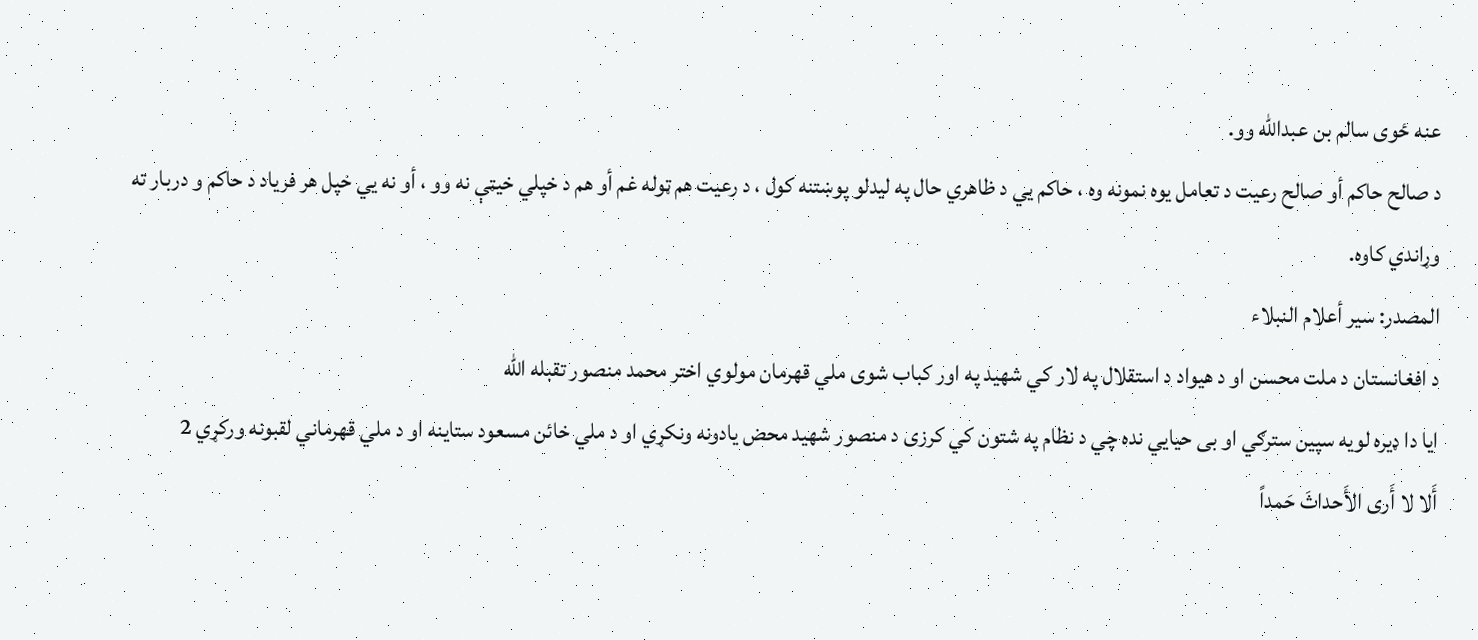عنه ځوی سالم بن عبدالله وو.
د صالح حاکم أو صالح رعیت د تعامل یوه نمونه وه ، حاکم یي د ظاهري حال په لیدلو پوښتنه کول ، د رعیت هم ټوله غم أو هم د خپلي خیټې نه وو ، أو نه یي خپل هر فریاد د حاکم و دربار ته وړاندي کاوه.
المصدر: سير أعلام النبلاء
د افغانستان د ملت محسن او د هيواد د استقلال په لار کي شهيد په اور کباب شوی ملي قهرمان مولوي اختر محمد منصور تقبله الله
ايا دا ډيره لويه سپين سترګي او بی حيايي نده چي د نظام په شتون کي کرزی د منصور شهيد محض يادونه ونکړي او د ملي خائن مسعود ستاينه او د ملي قهرماني لقبونه ورکړي 2
أَلا لا أَرى الأَحداثَ حَمداً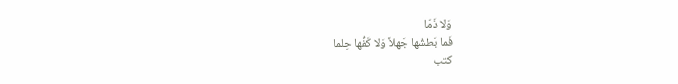وَلا ذَمّا
فَما بَطشُها جَهلاً وَلا كَفُّها حِلما
كتب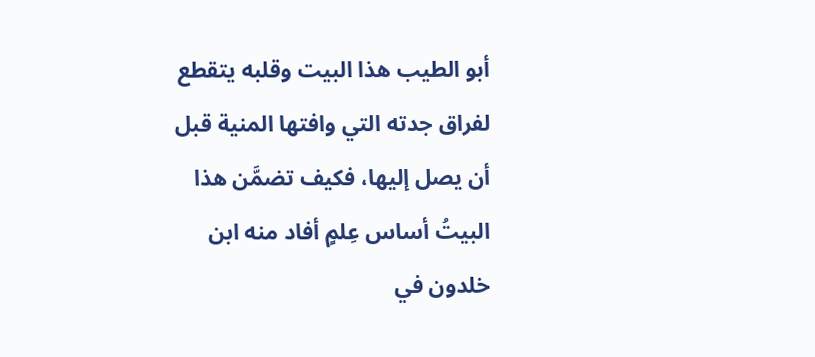أبو الطيب هذا البيت وقلبه يتقطع لفراق جدته التي وافتها المنية قبل أن يصل إليها، فكيف تضمَّن هذا البيتُ أساس عِلمٍ أفاد منه ابن خلدون في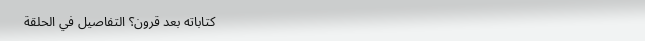كتاباته بعد قرون؟ التفاصيل في الحلقة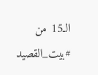الـ15 من #بيت_القصيد